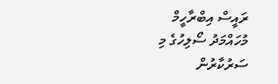ރައީސް އިބްރާހީމް މުހައްމަދު ސޯލިހުގެ މި ސަރުކާރުން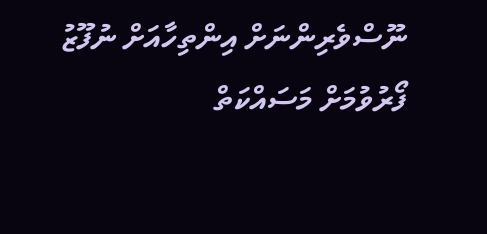ނޫސްވެރިންނަށް އިންތިހާއަށް ނުފޫޒު ފޯރުވުމަށް މަސައްކަތް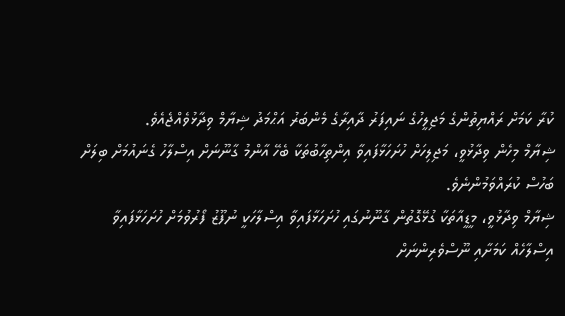ކުރާ ކަމަށް ރައްޔިތުންގެ މަޖިލީހުގެ ނައިފަރު ދާއިރާގެ މެންބަރު އަޙްމަދު ޝިޔާމް ވިދާޅުވެއްޖެއެވެ.
ޝިޔާމް މިހެން ވިދާޅުވީ، މަޖިލިހަށް ހުށަހަޅާފައިވާ އިންތިހާބުތަކާ ބެހޭ އާންމު ގާނޫނަށް އިސްލާހު ގެނައުމަށް ބިލަށް ބަހުސް ކުރައްވަމުންނެވެ.
ޝިޔާމް ވިދާޅުވީ، މީޑީއާތަކާ ގުޅޭގޮތުން ގާނޫނުގައި ހުށަހަޅާފައިވާ އިސްލާހަކީ ނުފޫޒު ފޯރުވުމަށް ހުށަހަޅާފައިވާ އިސްލާހެއް ކަމަށާއި ނޫސްވެރިންނަށް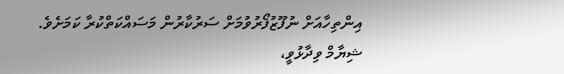އިންތިހާއަށް ނުފޫޒުފޯރުވުމަށް ސަރުކާރުން މަސައްކަތްކުރާ ކަމަށެވެ.
ޝިޔާމް ވިދާޅުވީ،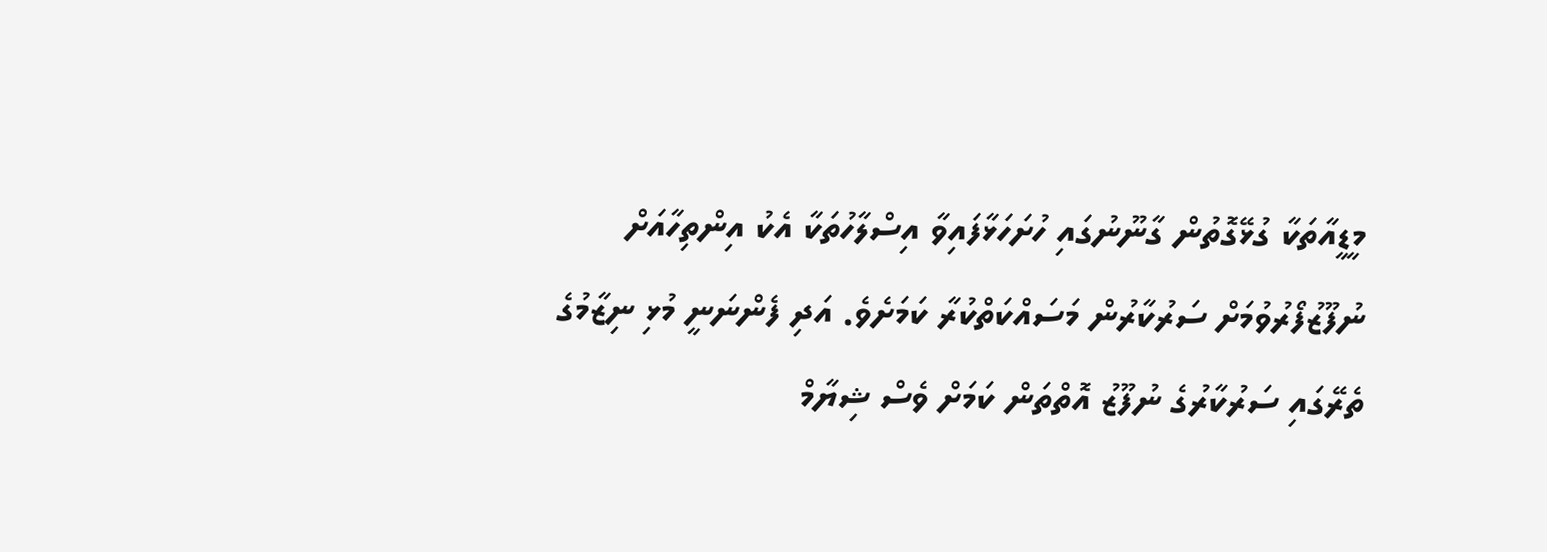މީޑީއާތަކާ ގުޅޭގޮތުން ގާނޫނުގައި ހުށަހަޅާފައިވާ އިސްލާހުތަކާ އެކު އިންތިހާއަށް ނުފޫޒުފޯރުވުމަށް ސަރުކާރުން މަސައްކަތްކުރާ ކަމަށެވެ. އަދި ފެންނަނީ މުޅި ނިޒާމުގެ ތެރޭގައި ސަރުކާރުގެ ނުފޫޒު އޮތްތަން ކަމަށް ވެސް ޝިޔާމް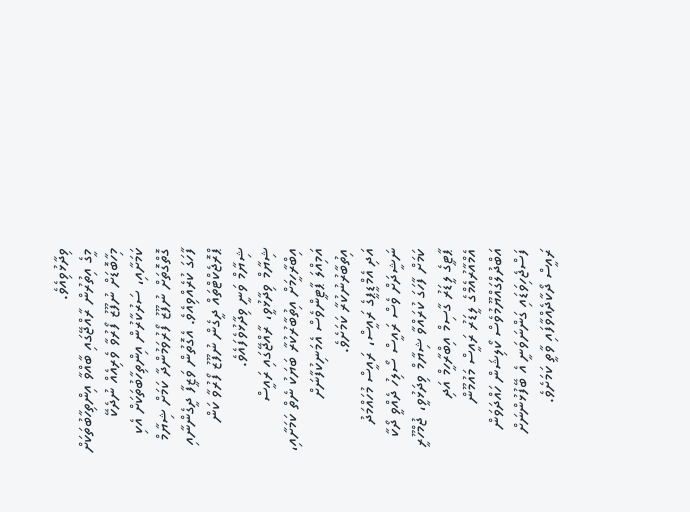ވިދާޅުވިއެވެ.
މީގެ އިތުރުން ރާއްޖޭގައި ބާއްވާ އިންތިހާބުތަކަށް މިހާބޮޑަށް ނުފޫޒު ފޯރުވާ ވެރިއެއް ނުދެކޭ ކަމަށާއި، ސަރުކާރުން އިންތިހާބުތަކަށް އެކި ގޮތްގޮތަށް ނުފޫޒު ފޯރުވަމުންދާ ކަމަށް ޝިޔާމް ފާހަގަ ކުރެއްވިއެވެ. އެގޮތުން ވަޒީފާ ދީގެންނާއި ޕްރޮޖެކްޓްތައް ދީގެން ނުފޫޒު ފޯރުވާ ކަން ޝިޔާމް ވަނީ ވިދާޅުވެފައެވެ.
ޝިޔާމް ވިދާޅުވީ، ރާއްޖޭގައި ރައީސް އިބްރާހީމަށް އިތުބާރުކުރާ ބަޔަކު ނެތް ކަމަށާއި، އަމިއްލަ ޕާޓީންވެސް އެމަނިކުފާނަށް އިތުބާރުނުކުރާ ކަމަށެވެ.
އަދި އެމްޑީޕީގެ ރައީސް، ރައީސް މުހައްމަދު ނަޝީދަށް ވެސް ރައީސް ސޯލިހު ދެއްވީ ދޯކާ ކަމަށް ފާހަގަ ކުރައްވާ ޝިޔާމް ވިދަޅުވީ، ޖުމްހޫރީ ޕާޓީގެ ލީޑަރު ގާސިމް އިބްރާހީމް އަދި އެމްއާރުއެމްގެ ލީޑަރު ރައީސް މައުމޫން އަބްދުލްގައްޔޫމުވެސް ކޯލިޝަން ހައްދަވަން ފަސްޖެހިވަޑައި ގަންނަވަނީ އެ ބޭފުޅުންނަށް ރައީސް ދޯކާދެއްވާފައި ވާތީ ކަމަށެވެ.